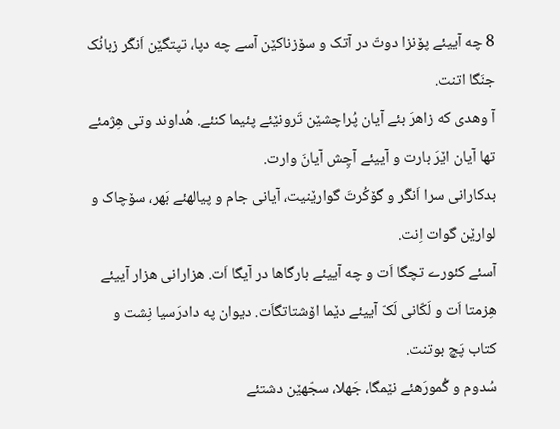8 چه آییئے پۆنزا دوتّ در آتک و سۆزناکێن آسے چه دپا، تپتگێن اَنگَر زبانُک جنَگا اتنت.
آ وهدی که زاهرَ بئے آیان پُراچشێن تَرونێئے پئیما کنئے. هُداوند وتی هِژمئے تها آیان اێرَ بارت و آییئے آچِش آیانَ وارت.
بدکارانی سرا اَنگَر و گۆکُرتَ گوارێنیت، آیانی جام و پیالهئے بَهر، سۆچاک و لوارێن گوات اِنت.
آسئے کئورے تچگا اَت و چه آییئے بارگاها در آیگا اَت. هزارانی هزار آییئے هِزمتا اَت و لَکّانی لَکّ آییئے دێما اۆشتاتگاَت. دیوان په دادرَسیا نِشت و کتاب پَچ بوتنت.
سُدوم و گُمورَهئے نێمگا، جَهلا، سجّهێن دشتئے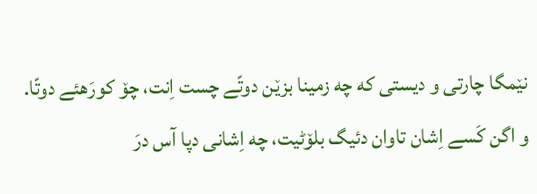نێمگا چارتی و دیستی که چه زمینا بزێن دوتّے چست اِنت، چۆ کورَهئے دوتّا.
و اگن کَسے اِشان تاوان دئیگ بلۆٹیت، چه اِشانی دپا آس درَ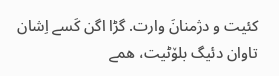کئیت و دژمنانَ وارت. گڑا اگن کَسے اِشان تاوان دئیگ بلۆٹیت، همے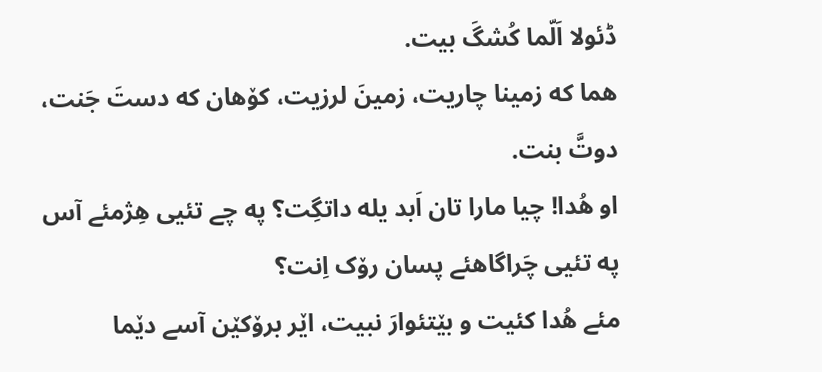ڈئولا اَلّما کُشگَ بیت.
هما که زمینا چاریت، زمینَ لرزیت، کۆهان که دستَ جَنت، دوتَّ بنت.
او هُدا! چیا مارا تان اَبد یله داتگِت؟ په چے تئیی هِژمئے آس په تئیی چَراگاهئے پسان رۆک اِنت؟
مئے هُدا کئیت و بێتئوارَ نبیت، اێر برۆکێن آسے دێما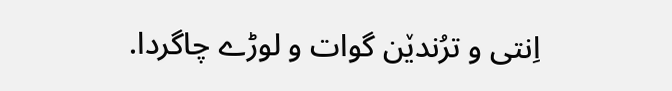اِنتی و ترُندێن گوات و لوڑے چاگردا.